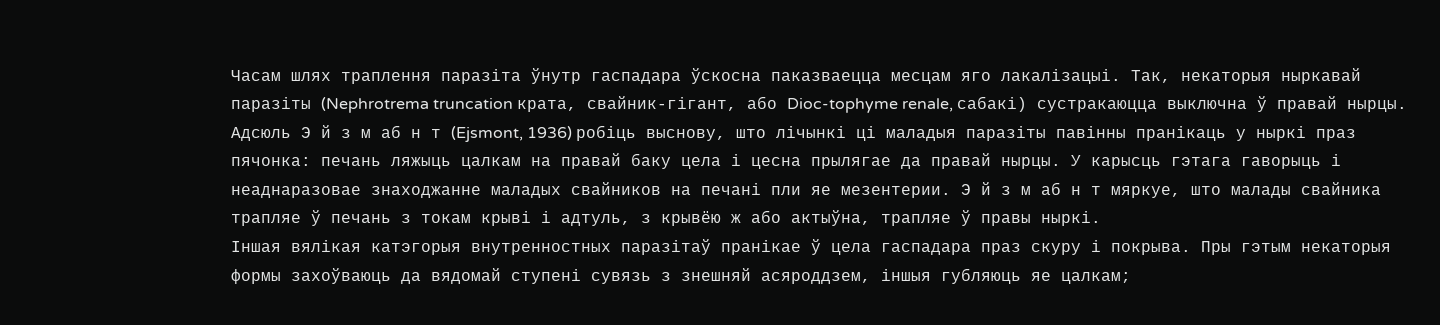Часам шлях траплення паразіта ўнутр гаспадара ўскосна паказваецца месцам яго лакалізацыі. Так, некаторыя ныркавай паразіты (Nephrotrema truncation крата, свайник-гігант, або Dioc-tophyme renale, сабакі) сустракаюцца выключна ў правай нырцы. Адсюль Э й з м аб н т (Ejsmont, 1936) робіць выснову, што лічынкі ці маладыя паразіты павінны пранікаць у ныркі праз пячонка: печань ляжыць цалкам на правай баку цела і цесна прылягае да правай нырцы. У карысць гэтага гаворыць і неаднаразовае знаходжанне маладых свайников на печані пли яе мезентерии. Э й з м аб н т мяркуе, што малады свайника трапляе ў печань з токам крыві і адтуль, з крывёю ж або актыўна, трапляе ў правы ныркі.
Іншая вялікая катэгорыя внутренностных паразітаў пранікае ў цела гаспадара праз скуру і покрыва. Пры гэтым некаторыя формы захоўваюць да вядомай ступені сувязь з знешняй асяроддзем, іншыя губляюць яе цалкам;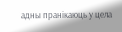адны пранікаюць у цела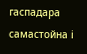гаспадара самастойна і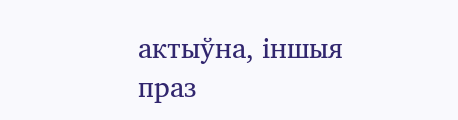актыўна, іншыя праз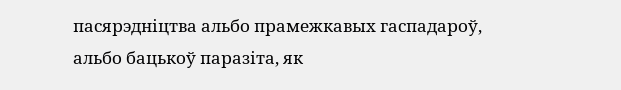пасярэдніцтва альбо прамежкавых гаспадароў, альбо бацькоў паразіта, як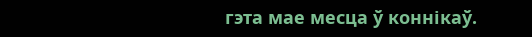гэта мае месца ў коннікаў.